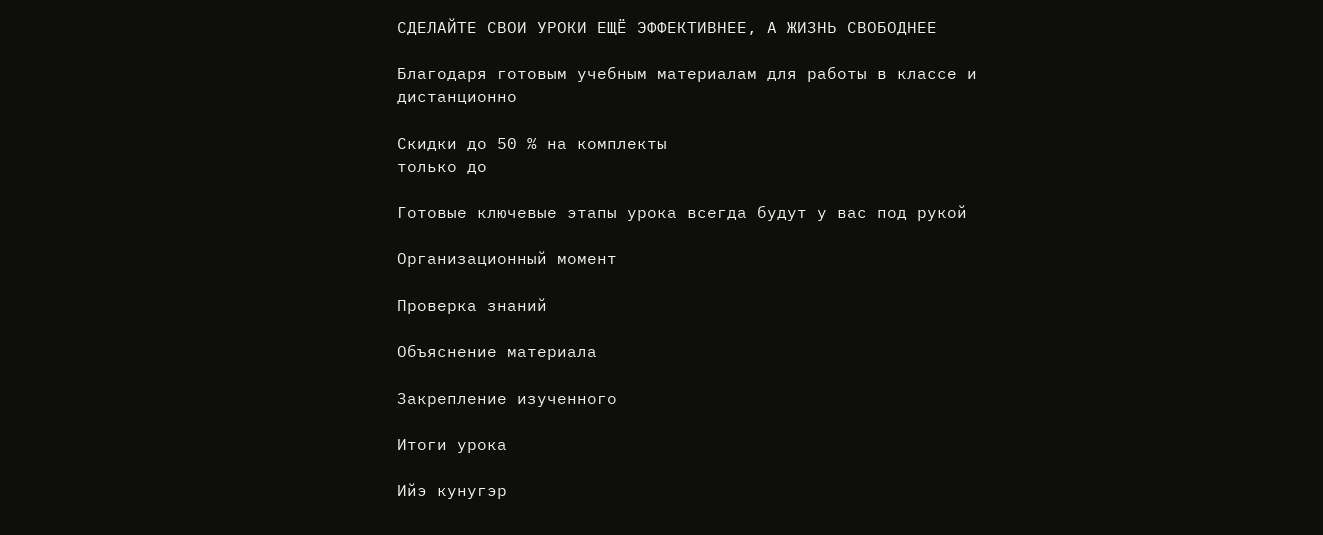СДЕЛАЙТЕ СВОИ УРОКИ ЕЩЁ ЭФФЕКТИВНЕЕ, А ЖИЗНЬ СВОБОДНЕЕ

Благодаря готовым учебным материалам для работы в классе и дистанционно

Скидки до 50 % на комплекты
только до

Готовые ключевые этапы урока всегда будут у вас под рукой

Организационный момент

Проверка знаний

Объяснение материала

Закрепление изученного

Итоги урока

Ийэ кунугэр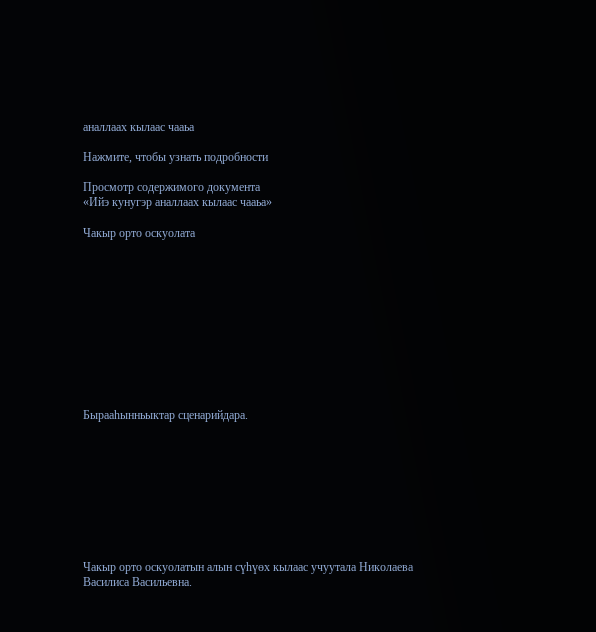аналлаах кылаас чааьа

Нажмите, чтобы узнать подробности

Просмотр содержимого документа
«Ийэ кунугэр аналлаах кылаас чааьа»

Чакыр орто оскуолата











Бырааһынньыктар сценарийдара.









Чакыр орто оскуолатын алын сүһүөх кылаас учуутала Николаева Василиса Васильевна.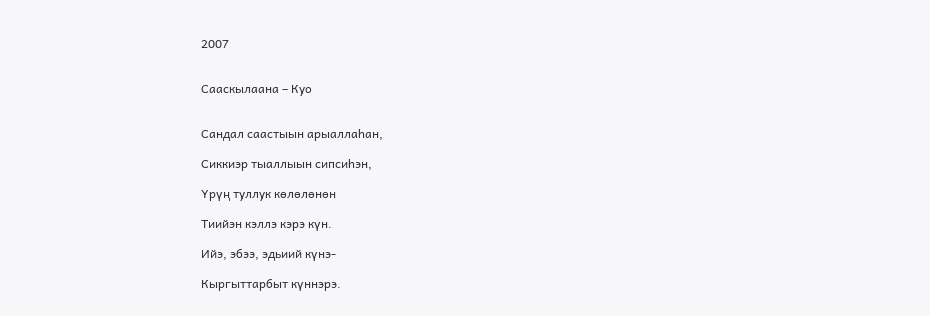2007


Сааскылаана – Куо


Сандал саастыын арыаллаһан,

Сиккиэр тыаллыын сипсиһэн,

Үрүң туллук көлөлөнөн

Тиийэн кэллэ кэрэ күн.

Ийэ, эбээ, эдьиий күнэ-

Кыргыттарбыт күннэрэ.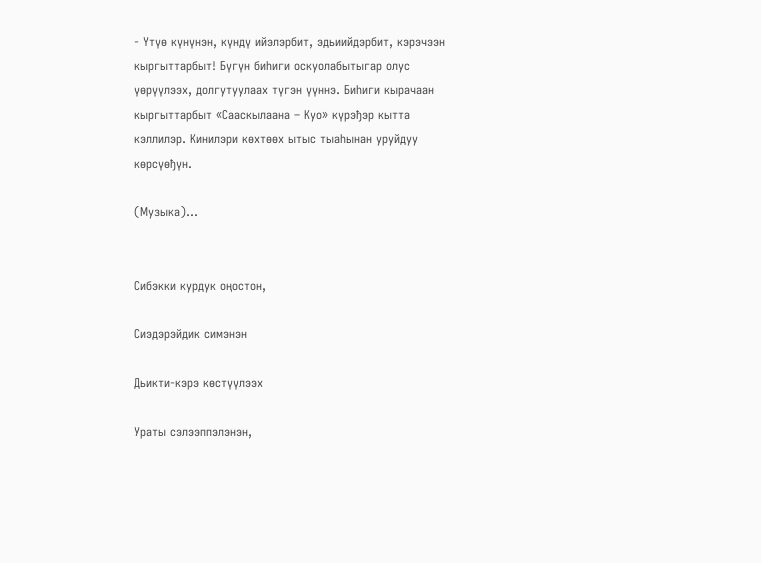- Үтүө күнүнэн, күндү ийэлэрбит, эдьиийдэрбит, кэрэчээн кыргыттарбыт! Бүгүн биһиги оскуолабытыгар олус үөрүүлээх, долгутуулаах түгэн үүннэ. Биһиги кырачаан кыргыттарбыт «Сааскылаана – Куо» күрэђэр кытта кэллилэр. Кинилэри көхтөөх ытыс тыаһынан уруйдуу көрсүөђүн.

(Музыка)…


Сибэкки курдук оңостон,

Сиэдэрэйдик симэнэн

Дьикти-кэрэ көстүүлээх

Ураты сэлээппэлэнэн,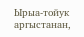Ырыа-тойук аргыстанан,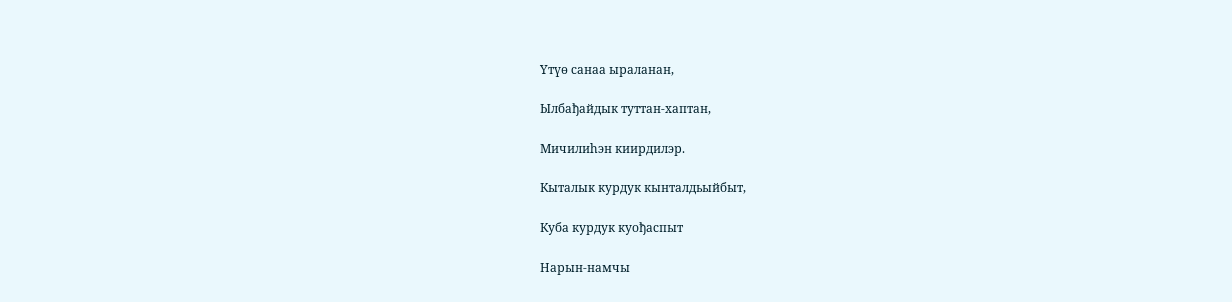Үтүө санаа ыраланан,

Ылбађайдык туттан-хаптан,

Мичилиһэн киирдилэр.

Кыталык курдук кынталдьыйбыт,

Куба курдук куођаспыт

Нарын-намчы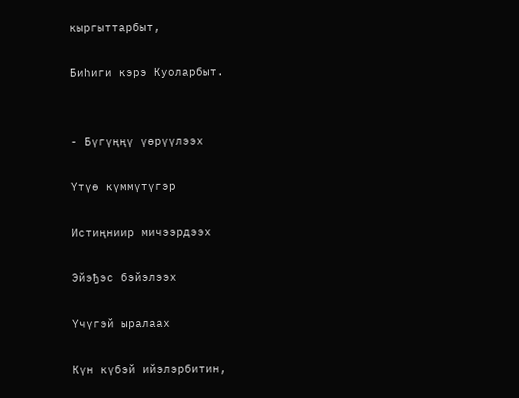кыргыттарбыт,

Биһиги кэрэ Куоларбыт.


- Бүгүңңү үөрүүлээх

Үтүө күммүтүгэр

Истиңниир мичээрдээх

Эйэђэс бэйэлээх

Үчүгэй ыралаах

Күн күбэй ийэлэрбитин,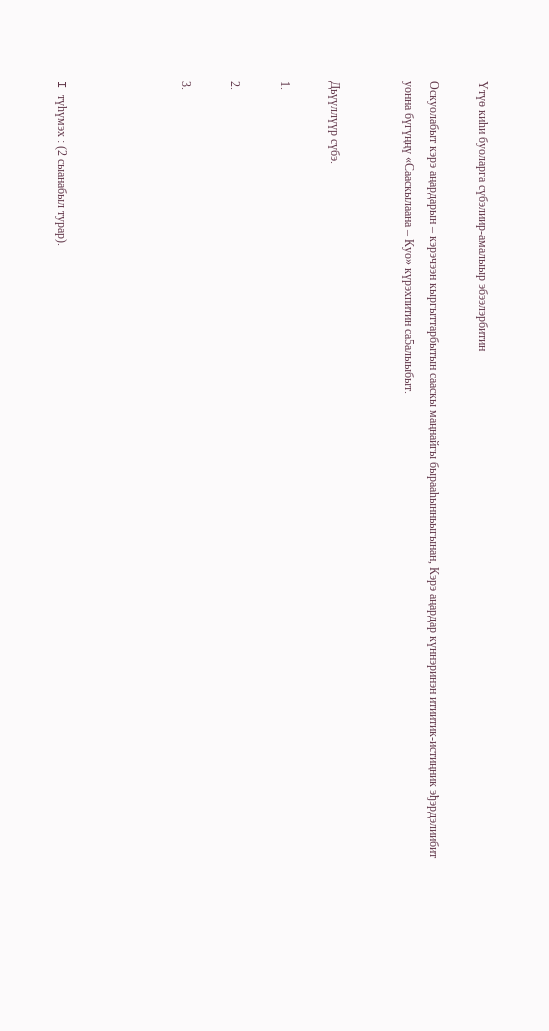Үтүө киһи буоларга сүбэлиир-амалыыр эбээлэрбитин

Оскуолабыт кэрэ аңардарын – кэрэчээн кыргыттарбытын сааскы маңнайгы бырааһынньыгынан, Кэрэ аңардар күннэринэн итиитик-истиңник эђэрдэлиибит уонна бүгүңңү «Сааскылаана – Куо» күрэхпитин са5алыыбыт.


Дьүүллүүр сүбэ.

1.

2.

3.




I түһүмэх : (2 сыанабыл турар).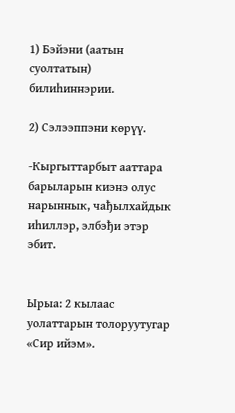1) Бэйэни (аатын суолтатын) билиһиннэрии.

2) Сэлээппэни көрүү.

-Кыргыттарбыт ааттара барыларын киэнэ олус нарыннык, чађылхайдык иһиллэр, элбэђи этэр эбит.


Ырыа: 2 кылаас уолаттарын толоруутугар «Сир ийэм».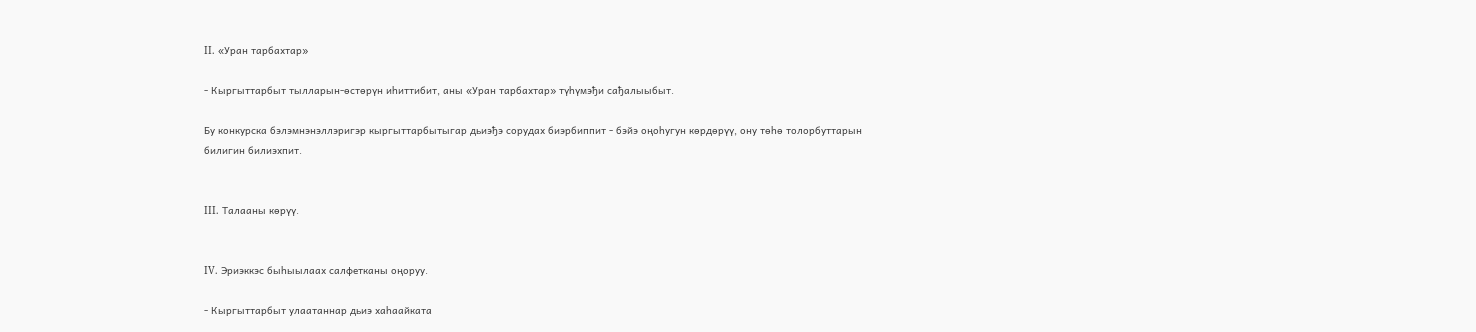II. «Уран тарбахтар»

- Кыргыттарбыт тылларын-өстөрүн иһиттибит, аны «Уран тарбахтар» түһүмэђи сађалыыбыт.

Бу конкурска бэлэмнэнэллэригэр кыргыттарбытыгар дьиэђэ сорудах биэрбиппит - бэйэ оңоһугун көрдөрүү, ону төһө толорбуттарын билигин билиэхпит.


III. Талааны көрүү.


IV. Эриэккэс быһыылаах салфетканы оңоруу.

- Кыргыттарбыт улаатаннар дьиэ хаһаайката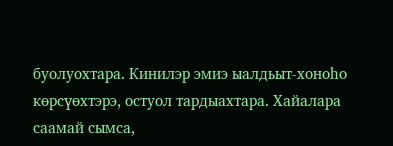буолуохтара. Кинилэр эмиэ ыалдьыт-хоноһо көрсүөхтэрэ, остуол тардыахтара. Хайалара саамай сымса,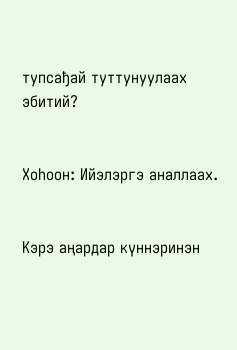тупсађай туттунуулаах эбитий?


Хоһоон: Ийэлэргэ аналлаах.


Кэрэ аңардар күннэринэн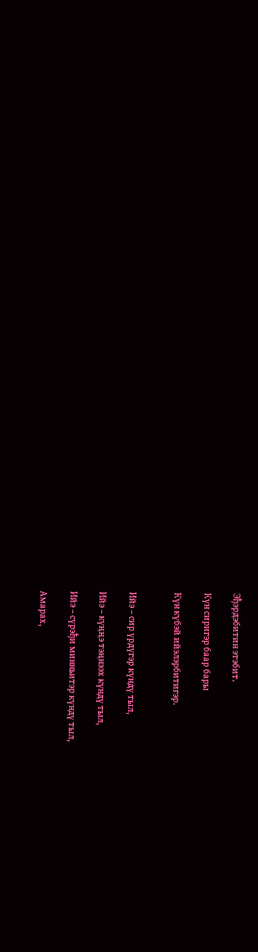Эђэрдэбитин этэбит.

Күн сиригэр баар бары

Күн күбэй ийэлэрбитигэр.


Ийэ – сир үрдүгэр күндү тыл,

Ийэ – күңңэ тэңнээх күндү тыл,

Ийэ – сүрэђи минньитэр күндү тыл,

Амарах,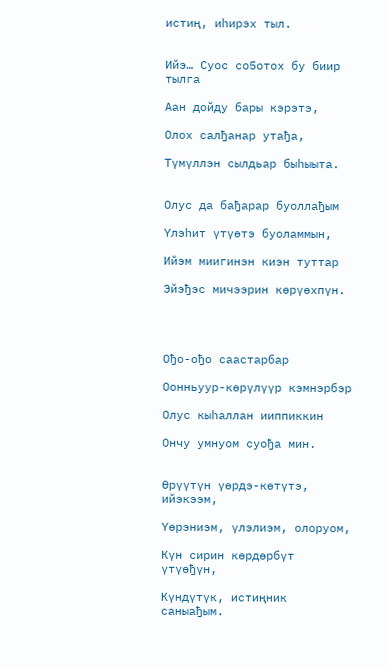истиң, иһирэх тыл.


Ийэ… Суос со5отох бу биир тылга

Аан дойду бары кэрэтэ,

Олох салђанар утађа,

Түмүллэн сылдьар быһыыта.


Олус да бађарар буоллађым

Үлэһит үтүөтэ буоламмын,

Ийэм миигинэн киэн туттар

Эйэђэс мичээрин көрүөхпүн.




Ођо-ођо саастарбар

Оонньуур-көрүлүүр кэмнэрбэр

Олус кыһаллан ииппиккин

Ончу умнуом суођа мин.


Өрүүтүн үөрдэ-көтүтэ, ийэкээм,

Үөрэниэм, үлэлиэм, олоруом,

Күн сирин көрдөрбүт үтүөђүн,

Күндүтүк, истиңник саныађым.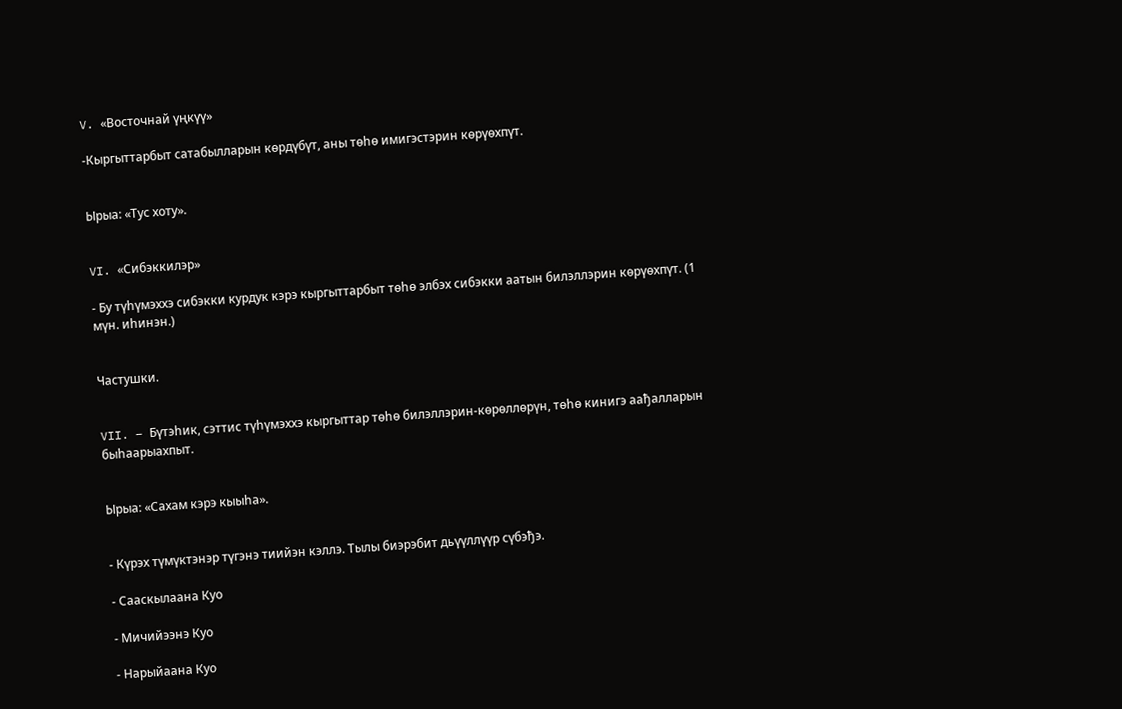V. «Восточнай үңкүү»

-Кыргыттарбыт сатабылларын көрдүбүт, аны төһө имигэстэрин көрүөхпүт.


Ырыа: «Тус хоту».


VI. «Сибэккилэр»

- Бу түһүмэххэ сибэкки курдук кэрэ кыргыттарбыт төһө элбэх сибэкки аатын билэллэрин көрүөхпүт. (1 мүн. иһинэн.)


Частушки.


VII. – Бүтэһик, сэттис түһүмэххэ кыргыттар төһө билэллэрин-көрөллөрүн, төһө кинигэ аађалларын быһаарыахпыт.


Ырыа: «Сахам кэрэ кыыһа».


- Күрэх түмүктэнэр түгэнэ тиийэн кэллэ. Тылы биэрэбит дьүүллүүр сүбэђэ.

- Сааскылаана Куо

- Мичийээнэ Куо

- Нарыйаана Куо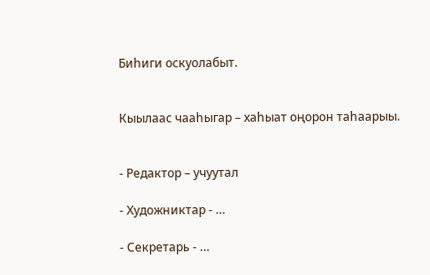Биhиги оскуолабыт.


Кыылаас чааһыгар – хаһыат оңорон таһаарыы.


- Редактор – учуутал

- Художниктар - …

- Секретарь - …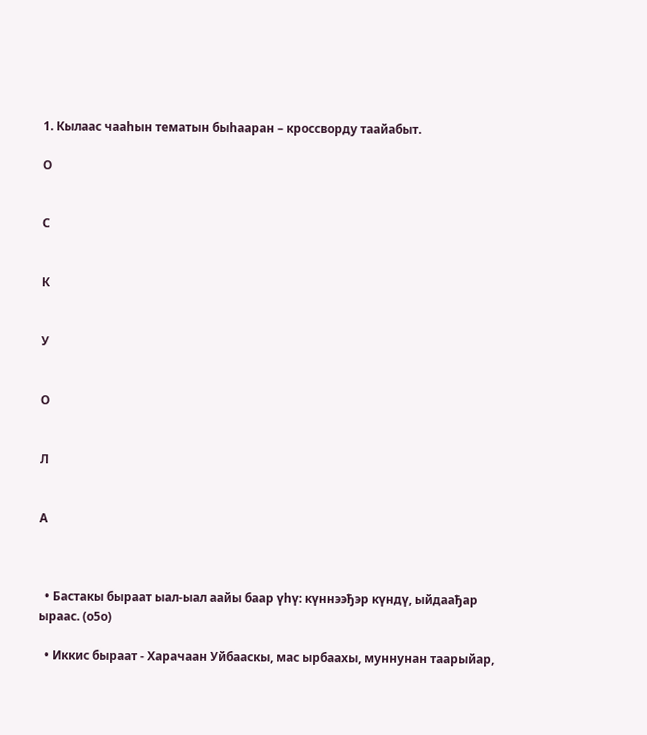1. Кылаас чааһын тематын быһааран – кроссворду таайабыт.

О


С


К


У


О


Л


А



  • Бастакы быраат ыал-ыал аайы баар үһү: күннээђэр күндү, ыйдаађар ыраас. (о5о)

  • Иккис быраат - Харачаан Уйбааскы, мас ырбаахы, муннунан таарыйар,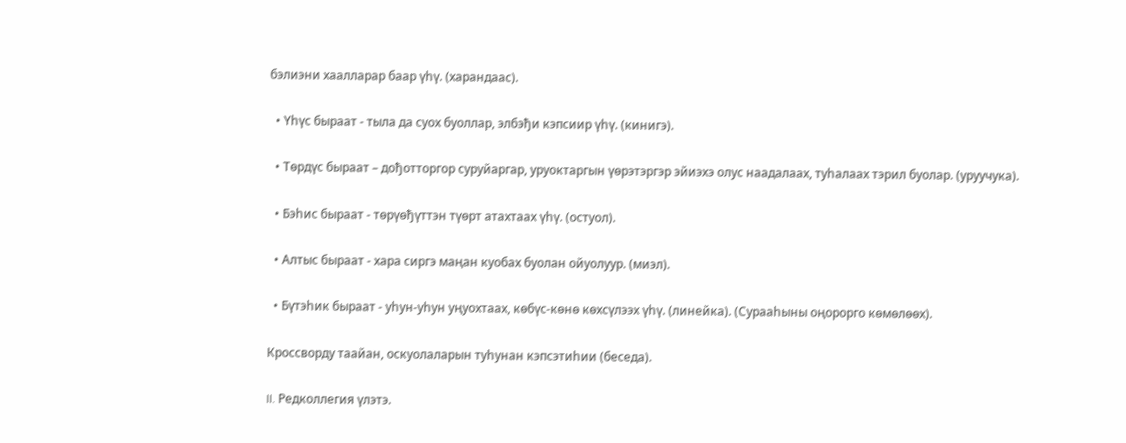бэлиэни хаалларар баар үһү. (харандаас).

  • Үһүс быраат - тыла да суох буоллар, элбэђи кэпсиир үһү. (кинигэ).

  • Төрдүс быраат – дођотторгор суруйаргар, уруоктаргын үөрэтэргэр эйиэхэ олус наадалаах, туһалаах тэрил буолар. (уруучука).

  • Бэһис быраат - төрүөђүттэн түөрт атахтаах үһү. (остуол).

  • Алтыс быраат - хара сиргэ маңан куобах буолан ойуолуур. (миэл).

  • Бүтэһик быраат - уһун-уһун уңуохтаах, көбүс-көнө көхсүлээх үһү. (линейка). (Сурааһыны оңорорго көмөлөөх).

Кроссворду таайан, оскуолаларын туһунан кэпсэтиһии (беседа).

II. Редколлегия үлэтэ.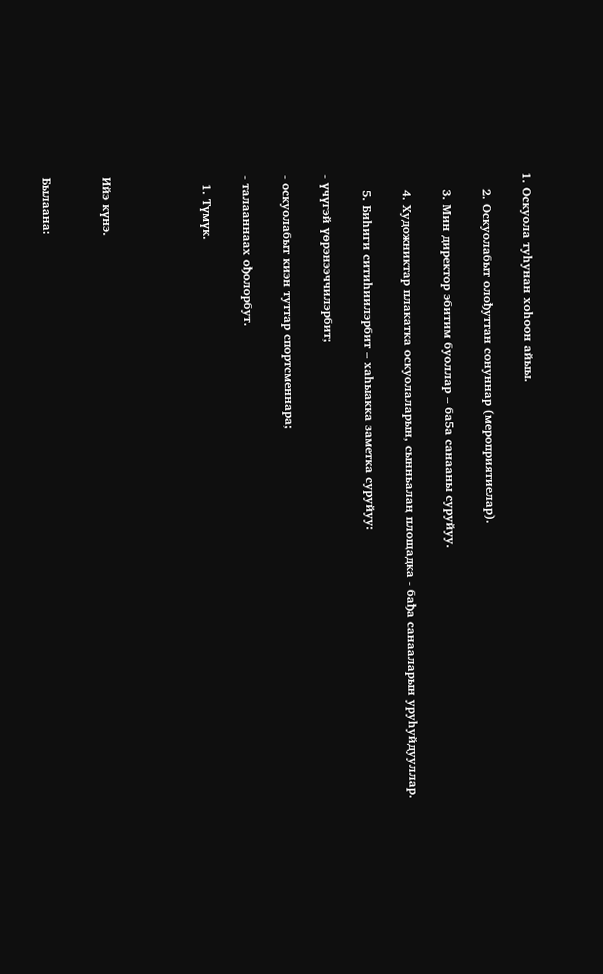1. Оскуола туһунан хоһоон айыы.

    2. Оскуолабыт олођуттан сонуннар (мероприятиелар).

    3. Мин директор эбитим буоллар – ба5а санааны суруйуу.

    4. Художниктар плакатка оскуолаларын, сынньалаң площадка - бађа санааларын уруһуйдууллар.

    5. Биһиги ситиһиилэрбит – хаһыакка заметка суруйуу:

- үчүгэй үөрэнээччилэрбит;

- оскуолабыт киэн туттар спортсменнара;

- талааннаах ођолорбут.

  1. Түмүк.




Ийэ күнэ.


Былаана: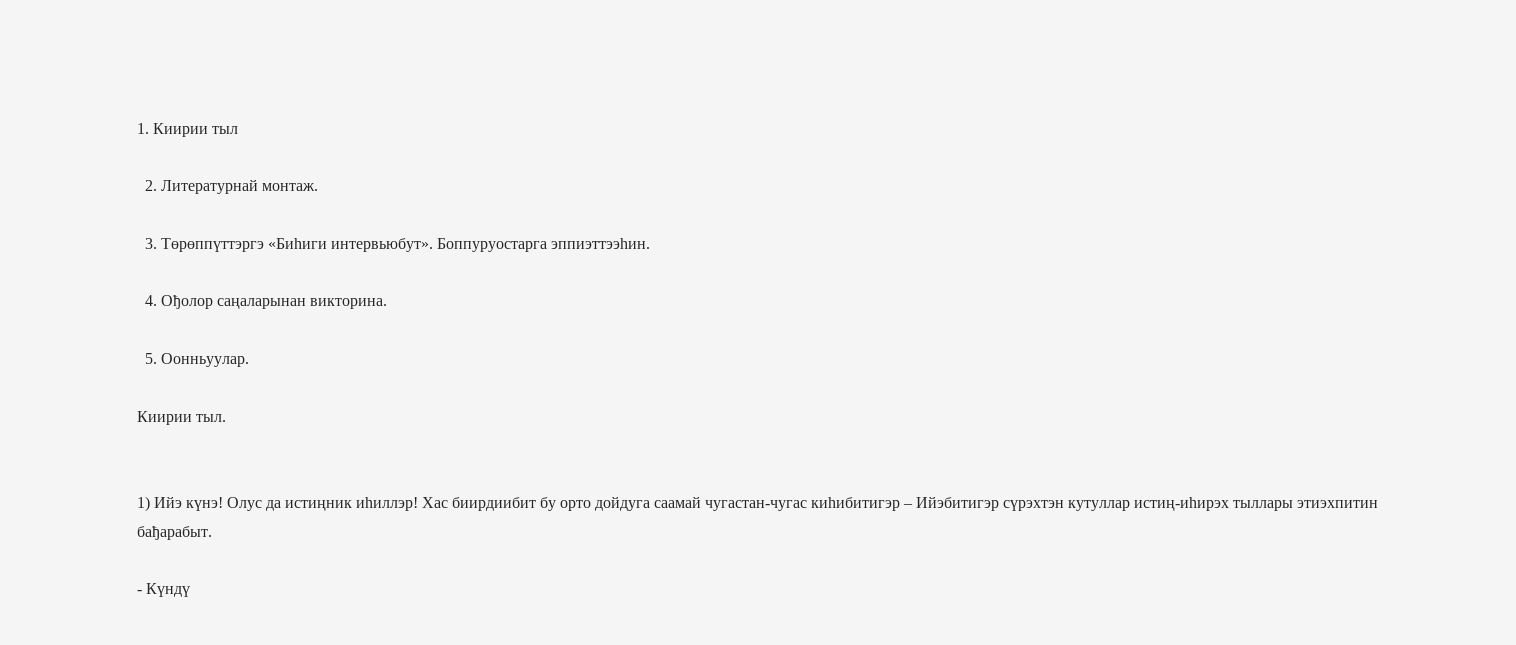1. Киирии тыл

  2. Литературнай монтаж.

  3. Төрөппүттэргэ «Биһиги интервьюбут». Боппуруостарга эппиэттээһин.

  4. Ођолор саңаларынан викторина.

  5. Оонньуулар.

Киирии тыл.


1) Ийэ күнэ! Олус да истиңник иһиллэр! Хас биирдиибит бу орто дойдуга саамай чугастан-чугас киһибитигэр – Ийэбитигэр сүрэхтэн кутуллар истиң-иһирэх тыллары этиэхпитин бађарабыт.

- Күндү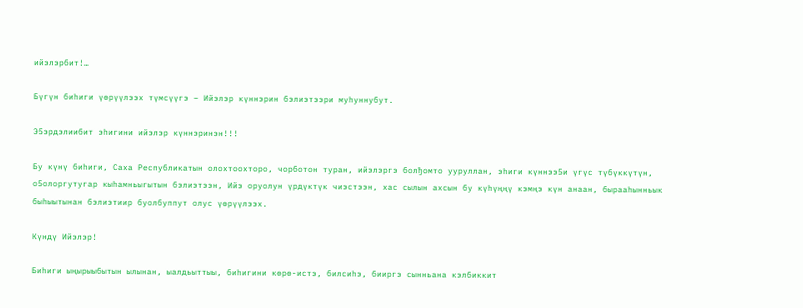ийэлэрбит!…

Бүгүн биһиги үөрүүлээх түмсүүгэ – Ийэлэр күннэрин бэлиэтээри муһуннубут.

Э5эрдэлиибит эһигини ийэлэр күннэринэн!!!

Бу күнү биһиги, Саха Республикатын олохтоохторо, чорботон туран, ийэлэргэ болђомто ууруллан, эһиги күннээ5и үгүс түбүккүтүн, о5олоргутугар кыһамньыгытын бэлиэтээн, Ийэ оруолун үрдүктүк чиэстээн, хас сылын ахсын бу күһүңңү кэмңэ күн анаан, бырааһынньык быһыытынан бэлиэтиир буолбуппут олус үөрүүлээх.

Күндү Ийэлэр!

Биһиги ыңырыыбытын ылынан, ыалдьыттыы, биһигини көрө-истэ, билсиһэ, бииргэ сынньана кэлбиккит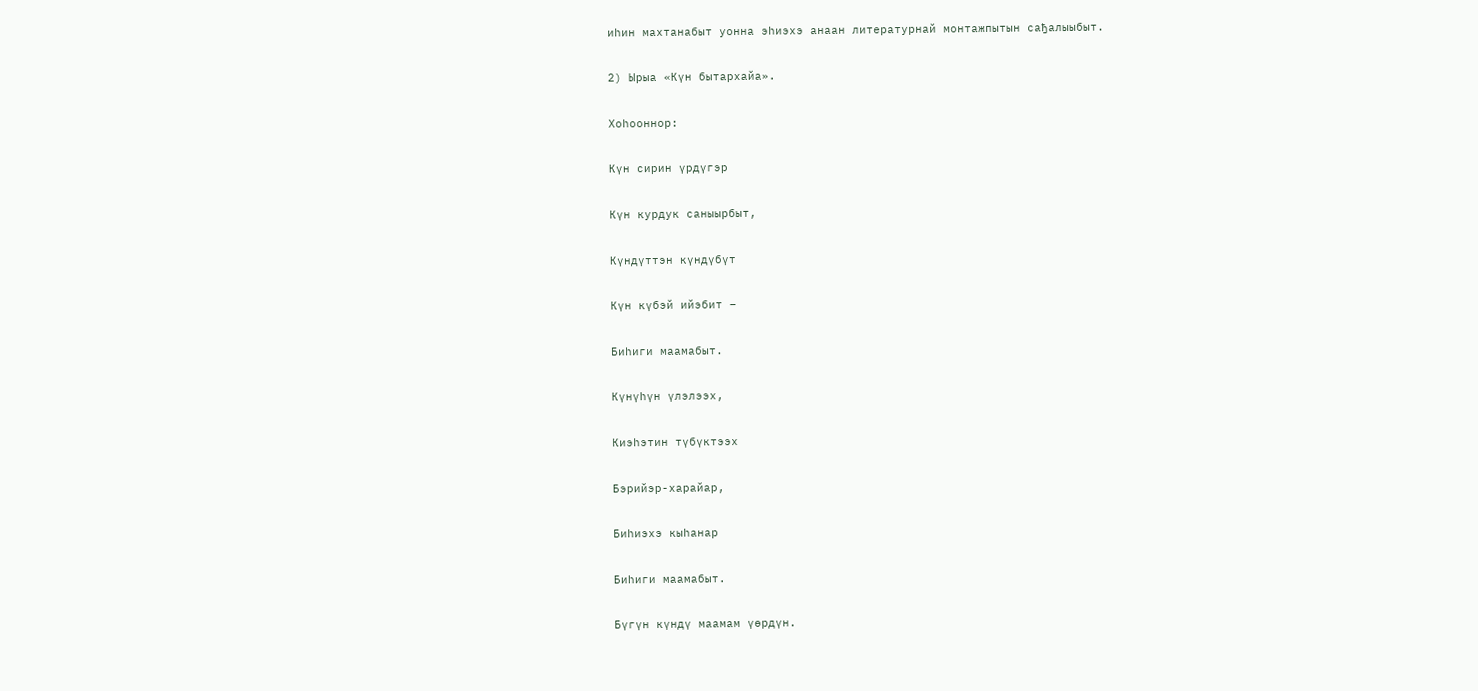иһин махтанабыт уонна эһиэхэ анаан литературнай монтажпытын сађалыыбыт.

2) Ырыа «Күн бытархайа».

Хоһооннор:

Күн сирин үрдүгэр

Күн курдук саныырбыт,

Күндүттэн күндүбүт

Күн күбэй ийэбит –

Биһиги маамабыт.

Күнүһүн үлэлээх,

Киэһэтин түбүктээх

Бэрийэр-харайар,

Биһиэхэ кыһанар

Биһиги маамабыт.

Бүгүн күндү маамам үөрдүн.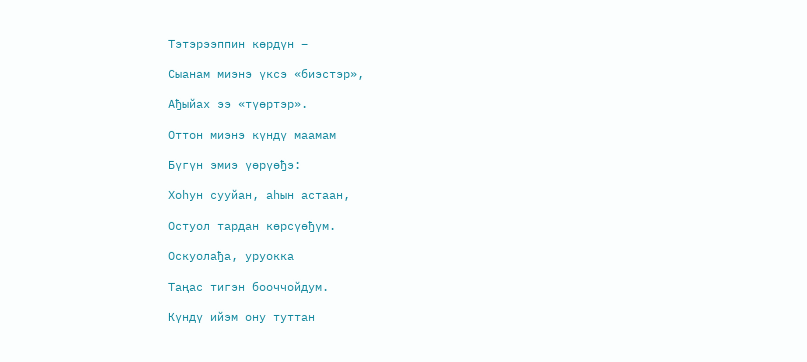Тэтэрээппин көрдүн –

Сыанам миэнэ үксэ «биэстэр»,

Ађыйах ээ «түөртэр».

Оттон миэнэ күндү маамам

Бүгүн эмиэ үөрүөђэ:

Хоһун сууйан, аһын астаан,

Остуол тардан көрсүөђүм.

Оскуолађа, уруокка

Таңас тигэн бооччойдум.

Күндү ийэм ону туттан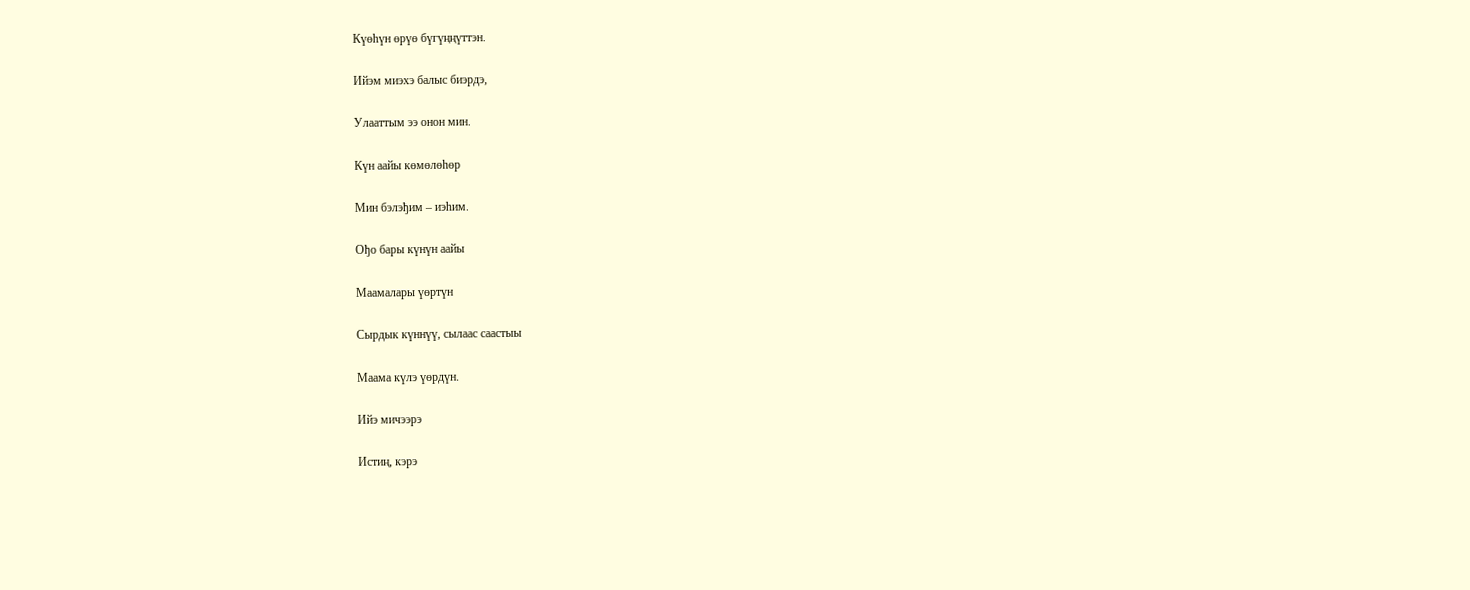Күөһүн өрүө бүгүңңүттэн.

Ийэм миэхэ балыс биэрдэ,

Улааттым ээ онон мин.

Күн аайы көмөлөһөр

Мин бэлэђим – иэһим.

Ођо бары күнүн аайы

Маамалары үөртүн

Сырдык күннүү, сылаас саастыы

Маама күлэ үөрдүн.

Ийэ мичээрэ

Истиң, кэрэ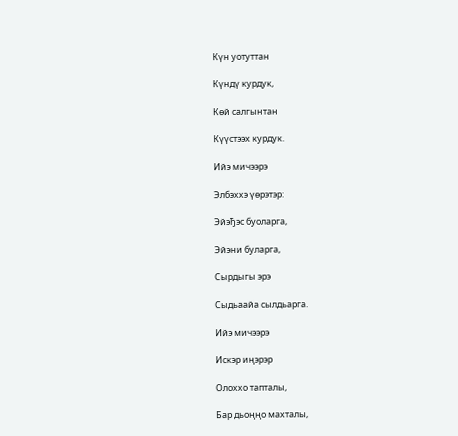Күн уотуттан

Күндү курдук,

Көй салгынтан

Күүстээх курдук.

Ийэ мичээрэ

Элбэххэ үөрэтэр:

Эйэђэс буоларга,

Эйэни буларга,

Сырдыгы эрэ

Сыдьаайа сылдьарга.

Ийэ мичээрэ

Искэр иңэрэр

Олоххо тапталы,

Бар дьоңңо махталы,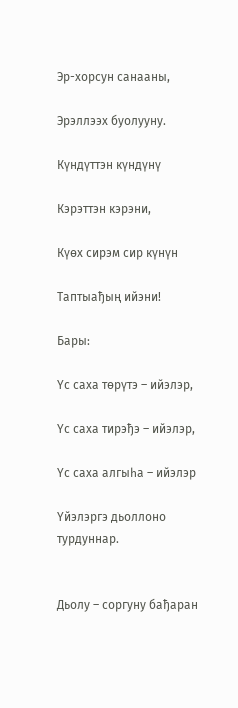Эр-хорсун санааны,

Эрэллээх буолууну.

Күндүттэн күндүнү

Кэрэттэн кэрэни,

Күөх сирэм сир күнүн

Таптыађың ийэни!

Бары:

Үс саха төрүтэ – ийэлэр,

Үс саха тирэђэ – ийэлэр,

Үс саха алгыһа – ийэлэр

Үйэлэргэ дьоллоно турдуннар.


Дьолу – соргуну бађаран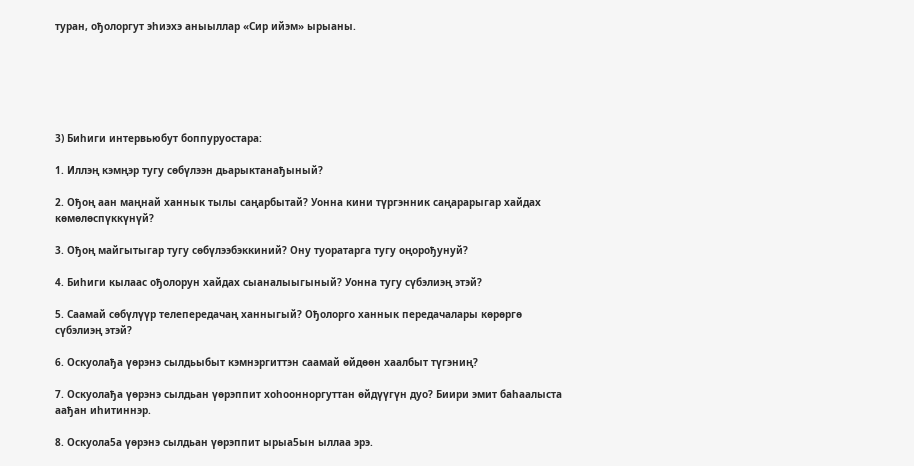туран, ођолоргут эһиэхэ аныыллар «Сир ийэм» ырыаны.






3) Биһиги интервьюбут боппуруостара:

1. Иллэң кэмңэр тугу сөбүлээн дьарыктанађыный?

2. Ођоң аан маңнай ханнык тылы саңарбытай? Уонна кини түргэнник саңарарыгар хайдах көмөлөспүккүнүй?

3. Ођоң майгытыгар тугу сөбүлээбэккиний? Ону туоратарга тугу оңорођунуй?

4. Биһиги кылаас ођолорун хайдах сыаналыыгыный? Уонна тугу сүбэлиэң этэй?

5. Саамай сөбүлүүр телепередачаң ханныгый? Ођолорго ханнык передачалары көрөргө сүбэлиэң этэй?

6. Оскуолађа үөрэнэ сылдьыбыт кэмнэргиттэн саамай өйдөөн хаалбыт түгэниң?

7. Оскуолађа үөрэнэ сылдьан үөрэппит хоһоонноргуттан өйдүүгүн дуо? Биири эмит баһаалыста аађан иһитиннэр.

8. Оскуола5а үөрэнэ сылдьан үөрэппит ырыа5ын ыллаа эрэ.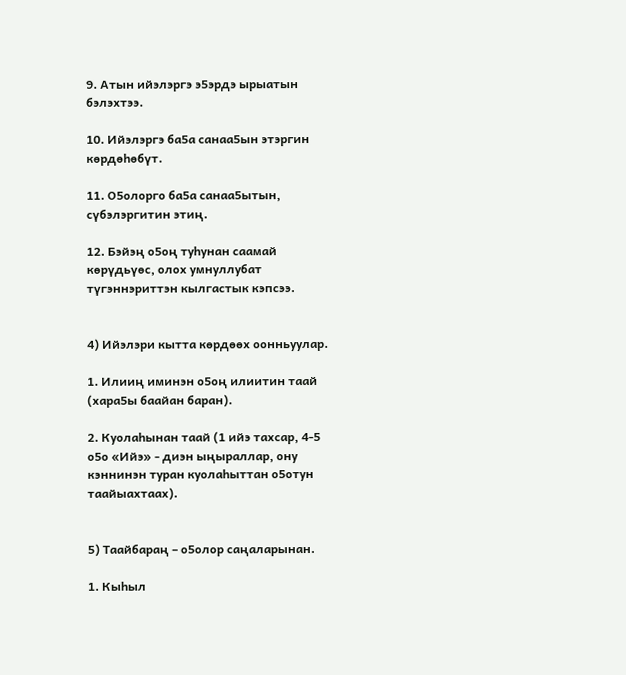9. Атын ийэлэргэ э5эрдэ ырыатын бэлэхтээ.

10. Ийэлэргэ ба5а санаа5ын этэргин көрдөһөбүт.

11. О5олорго ба5а санаа5ытын, сүбэлэргитин этиң.

12. Бэйэң о5оң туһунан саамай көрүдьүөс, олох умнуллубат түгэннэриттэн кылгастык кэпсээ.


4) Ийэлэри кытта көрдөөх оонньуулар.

1. Илииң иминэн о5оң илиитин таай (хара5ы баайан баран).

2. Куолаһынан таай (1 ийэ тахсар, 4-5 о5о «Ийэ» - диэн ыңыраллар, ону кэннинэн туран куолаһыттан о5отун таайыахтаах).


5) Таайбараң – о5олор саңаларынан.

1. Кыһыл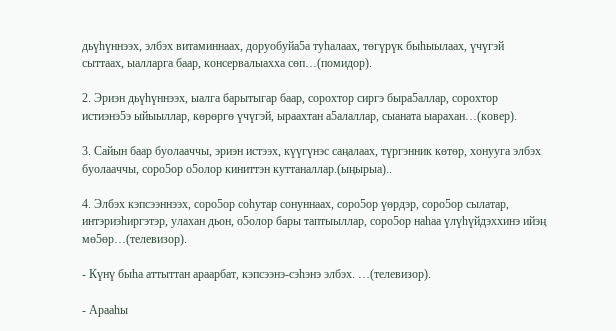дьүһүннээх, элбэх витаминнаах, доруобуйа5а туһалаах, төгүрүк быһыылаах, үчүгэй сыттаах, ыалларга баар, консервалыахха сөп…(помидор).

2. Эриэн дьүһүннээх, ыалга барытыгар баар, сорохтор сиргэ быра5аллар, сорохтор истиэнэ5э ыйыыллар, көрөргө үчүгэй, ыраахтан а5алаллар, сыаната ыарахан…(ковер).

3. Сайын баар буолааччы, эриэн истээх, күүгүнэс саңалаах, түргэнник көтөр, хонууга элбэх буолааччы, соро5ор о5олор киниттэн куттаналлар.(ыңырыа)..

4. Элбэх кэпсээннээх, соро5ор соһутар сонуннаах, соро5ор үөрдэр, соро5ор сылатар, интэриэһиргэтэр, улахан дьон, о5олор бары таптыыллар, соро5ор наһаа үлүһүйдэххинэ ийэң мө5өр…(телевизор).

- Күнү быһа аттыттан араарбат, кэпсээнэ-сэһэнэ элбэх. …(телевизор).

- Арааһы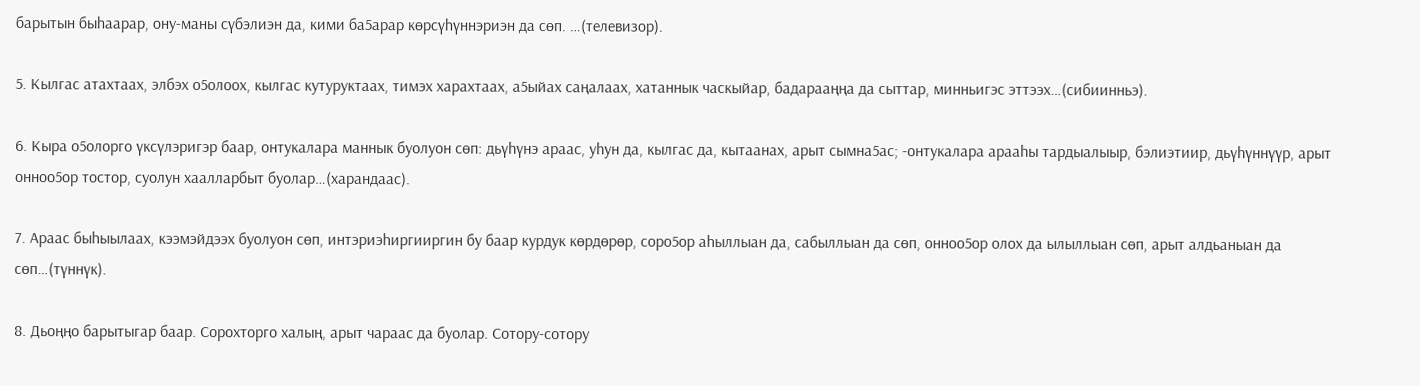барытын быһаарар, ону-маны сүбэлиэн да, кими ба5арар көрсүһүннэриэн да сөп. …(телевизор).

5. Кылгас атахтаах, элбэх о5олоох, кылгас кутуруктаах, тимэх харахтаах, а5ыйах саңалаах, хатаннык часкыйар, бадарааңңа да сыттар, минньигэс эттээх…(сибиинньэ).

6. Кыра о5олорго үксүлэригэр баар, онтукалара маннык буолуон сөп: дьүһүнэ араас, уһун да, кылгас да, кытаанах, арыт сымна5ас; -онтукалара арааһы тардыалыыр, бэлиэтиир, дьүһүннүүр, арыт онноо5ор тостор, суолун хаалларбыт буолар…(харандаас).

7. Араас быһыылаах, кээмэйдээх буолуон сөп, интэриэһиргииргин бу баар курдук көрдөрөр, соро5ор аһыллыан да, сабыллыан да сөп, онноо5ор олох да ылыллыан сөп, арыт алдьаныан да сөп…(түннүк).

8. Дьоңңо барытыгар баар. Сорохторго халың, арыт чараас да буолар. Сотору-сотору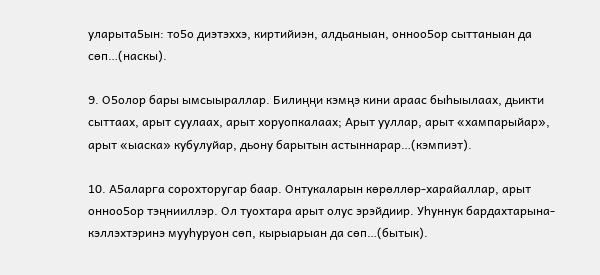уларыта5ын: то5о диэтэххэ, киртийиэн, алдьаныан, онноо5ор сыттаныан да сөп…(наскы).

9. О5олор бары ымсыыраллар. Билиңңи кэмңэ кини араас быһыылаах, дьикти сыттаах, арыт суулаах, арыт хоруопкалаах; Арыт ууллар, арыт «хампарыйар», арыт «ыаска» кубулуйар, дьону барытын астыннарар…(кэмпиэт).

10. А5аларга сорохторугар баар. Онтукаларын көрөллөр-харайаллар, арыт онноо5ор тэңнииллэр. Ол туохтара арыт олус эрэйдиир. Уһуннук бардахтарына-кэллэхтэринэ мууһуруон сөп, кырыарыан да сөп…(бытык).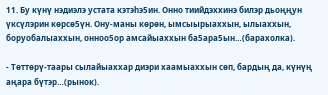11. Бу күнү нэдиэлэ устата кэтэһэ5ин. Онно тиийдэххинэ билэр дьоңңун үксүлэрин көрсө5үн. Ону-маны көрөн, ымсыырыаххын, ылыаххын, боруобалыаххын, онноо5ор амсайыаххын ба5ара5ын…(барахолка).

- Төттөрү-таары сылайыаххар диэри хаамыаххын сөп, бардың да, күнүң аңара бүтэр…(рынок).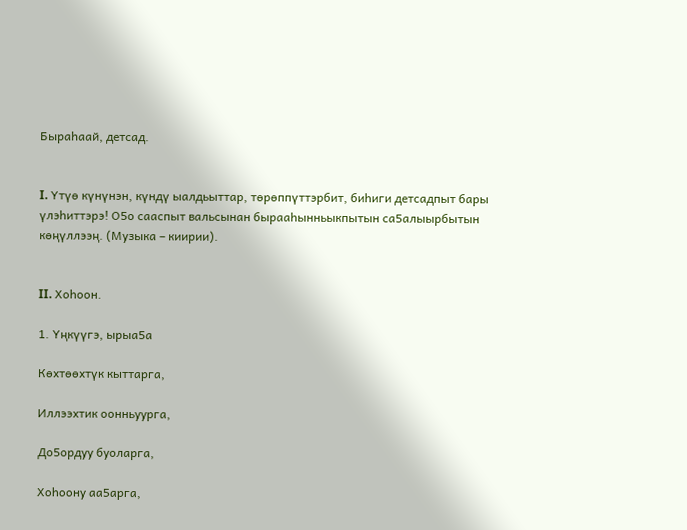Быраһаай, детсад.


I. Үтүө күнүнэн, күндү ыалдьыттар, төрөппүттэрбит, биһиги детсадпыт бары үлэһиттэрэ! О5о сааспыт вальсынан бырааһынньыкпытын са5алыырбытын көңүллээң. (Музыка – киирии).


II. Хоһоон.

1. Үңкүүгэ, ырыа5а

Көхтөөхтүк кыттарга,

Иллээхтик оонньуурга,

До5ордуу буоларга,

Хоһоону аа5арга,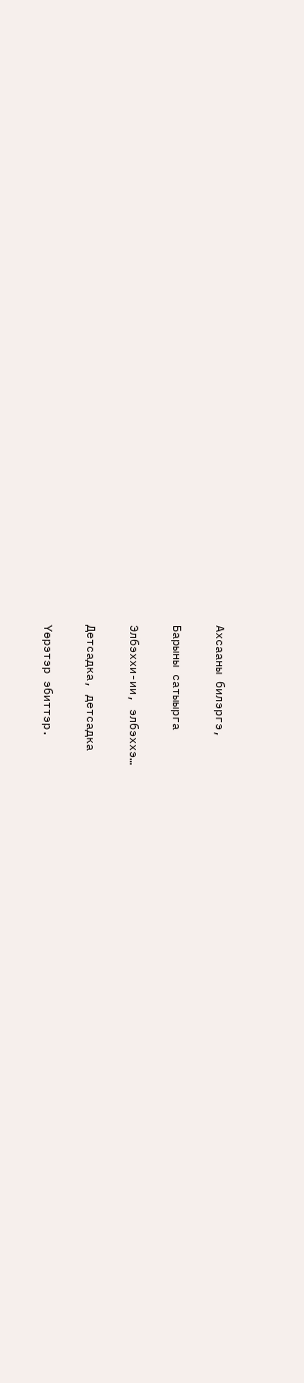Ахсааны билэргэ,

Барыны сатыырга

Элбэххи-ии, элбэххэ…

Детсадка, детсадка

Үөрэтэр эбиттэр.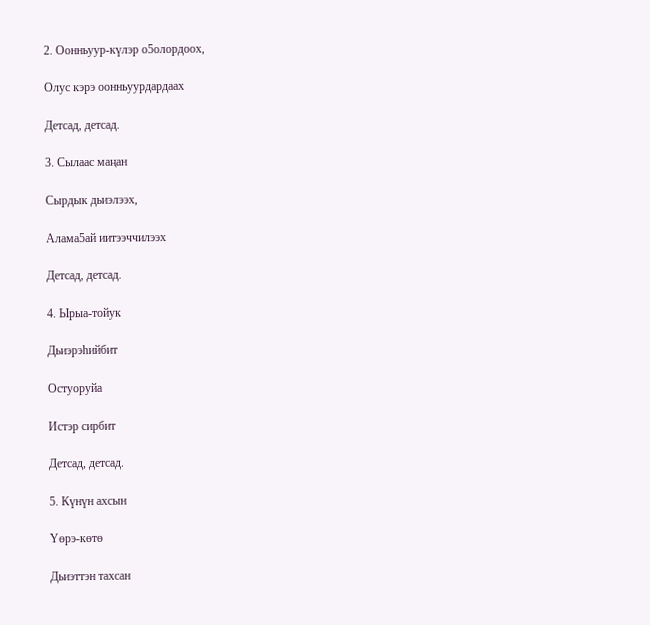2. Оонньуур-күлэр о5олордоох,

Олус кэрэ оонньуурдардаах

Детсад, детсад.

3. Сылаас маңан

Сырдык дьиэлээх,

Алама5ай иитээччилээх

Детсад, детсад.

4. Ырыа-тойук

Дьиэрэһийбит

Остуоруйа

Истэр сирбит

Детсад, детсад.

5. Күнүн ахсын

Үөрэ-көтө

Дьиэттэн тахсан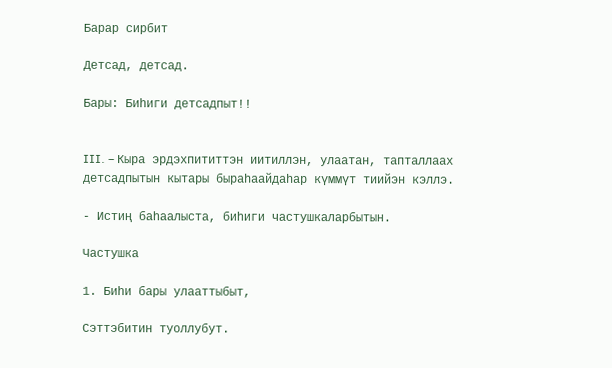Барар сирбит

Детсад, детсад.

Бары: Биһиги детсадпыт!!


III. – Кыра эрдэхпититтэн иитиллэн, улаатан, тапталлаах детсадпытын кытары быраһаайдаһар күммүт тиийэн кэллэ.

- Истиң баһаалыста, биһиги частушкаларбытын.

Частушка

1. Биһи бары улааттыбыт,

Сэттэбитин туоллубут.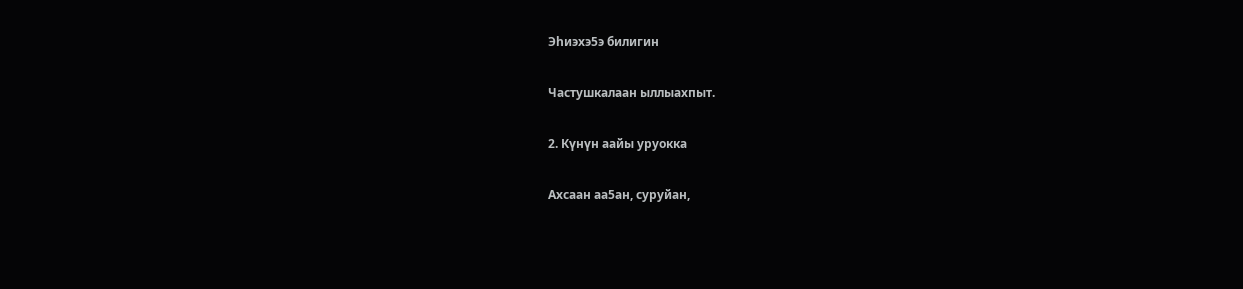Эһиэхэ5э билигин

Частушкалаан ыллыахпыт.

2. Күнүн аайы уруокка

Ахсаан аа5ан, суруйан,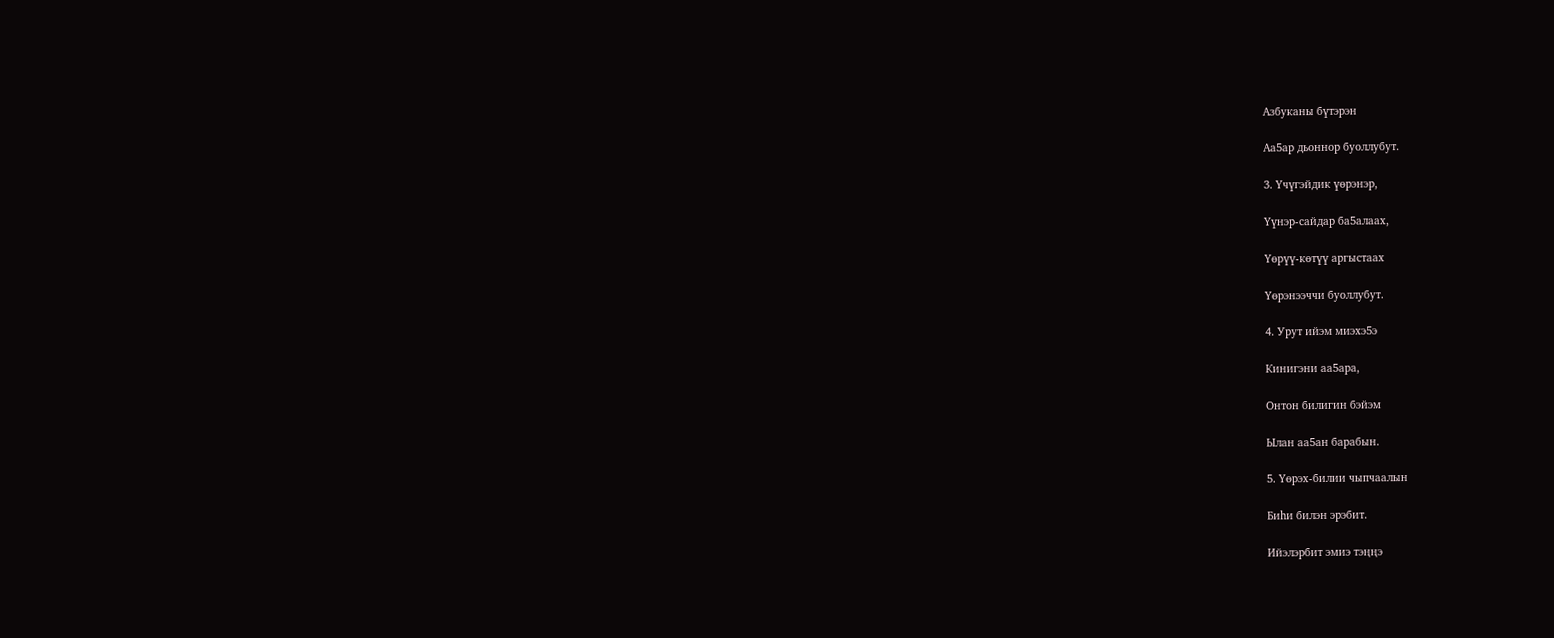Азбуканы бүтэрэн

Аа5ар дьоннор буоллубут.

3. Үчүгэйдик үөрэнэр,

Үүнэр-сайдар ба5алаах,

Үөрүү-көтүү аргыстаах

Үөрэнээччи буоллубут.

4. Урут ийэм миэхэ5э

Кинигэни аа5ара,

Онтон билигин бэйэм

Ылан аа5ан барабын.

5. Үөрэх-билии чыпчаалын

Биһи билэн эрэбит.

Ийэлэрбит эмиэ тэңңэ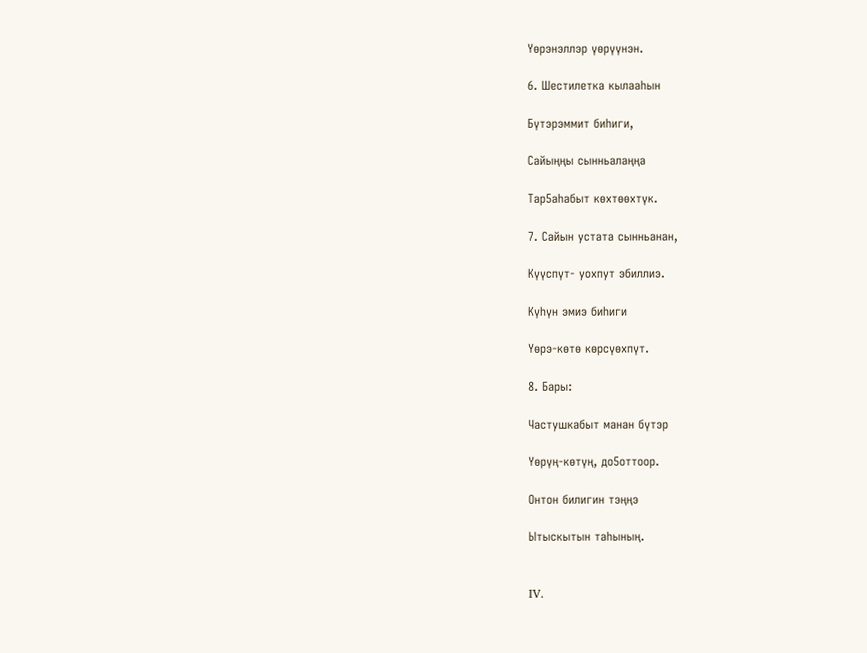Үөрэнэллэр үөрүүнэн.

6. Шестилетка кылааһын

Бүтэрэммит биһиги,

Сайыңңы сынньалаңңа

Тар5аһабыт көхтөөхтүк.

7. Сайын устата сынньанан,

Күүспүт- уохпут эбиллиэ.

Күһүн эмиэ биһиги

Үөрэ-көтө көрсүөхпүт.

8. Бары:

Частушкабыт манан бүтэр

Үөрүң-көтүң, до5оттоор.

Онтон билигин тэңңэ

Ытыскытын таһының.


IV.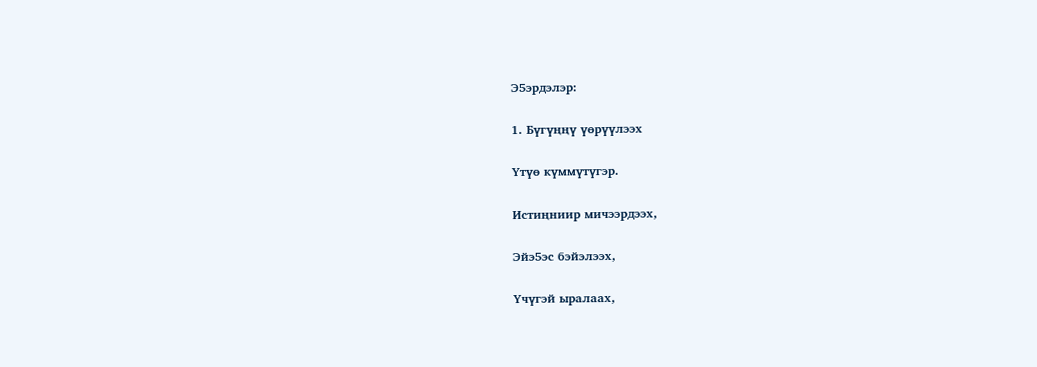Э5эрдэлэр:

1. Бүгүңңү үөрүүлээх

Үтүө күммүтүгэр.

Истиңниир мичээрдээх,

Эйэ5эс бэйэлээх,

Үчүгэй ыралаах,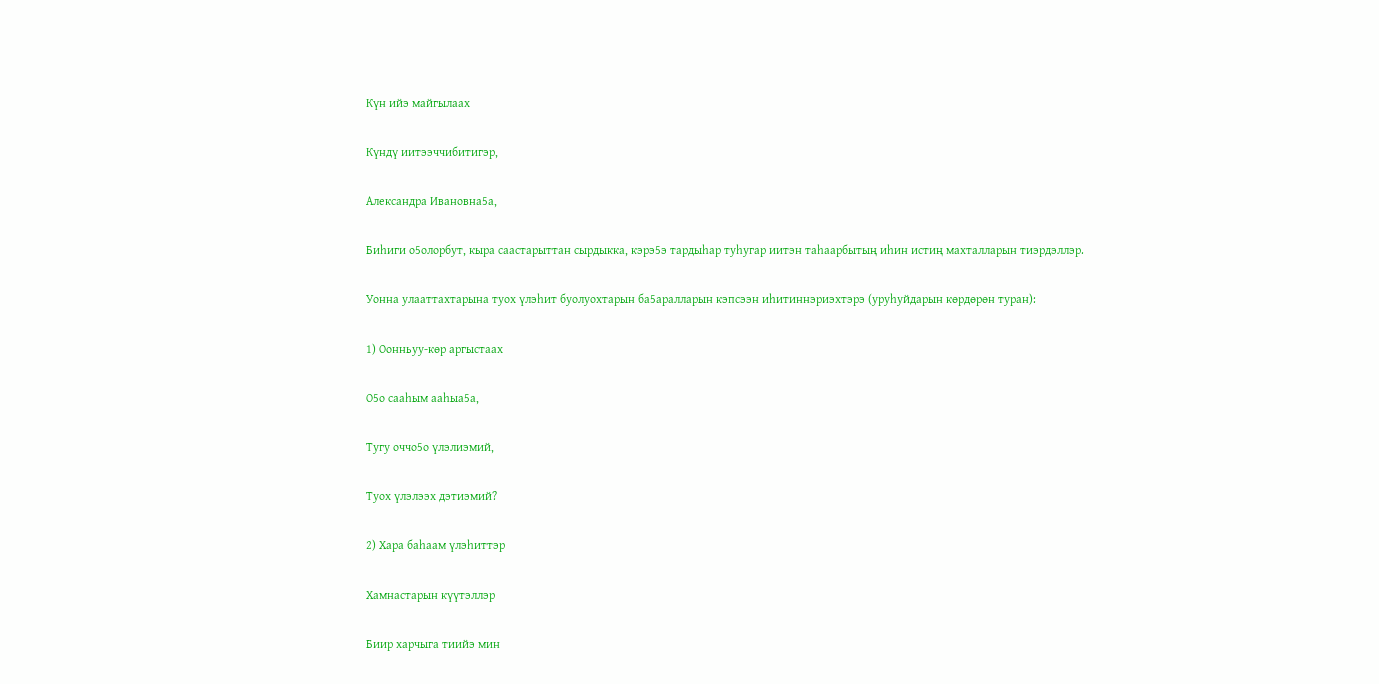Күн ийэ майгылаах

Күндү иитээччибитигэр,

Александра Ивановна5а,

Биһиги о5олорбут, кыра саастарыттан сырдыкка, кэрэ5э тардыһар туһугар иитэн таһаарбытың иһин истиң махталларын тиэрдэллэр.

Уонна улааттахтарына туох үлэһит буолуохтарын ба5аралларын кэпсээн иһитиннэриэхтэрэ (уруһуйдарын көрдөрөн туран):

1) Оонньуу-көр аргыстаах

О5о сааһым ааһыа5а,

Тугу оччо5о үлэлиэмий,

Туох үлэлээх дэтиэмий?

2) Хара баһаам үлэһиттэр

Хамнастарын күүтэллэр

Биир харчыга тиийэ мин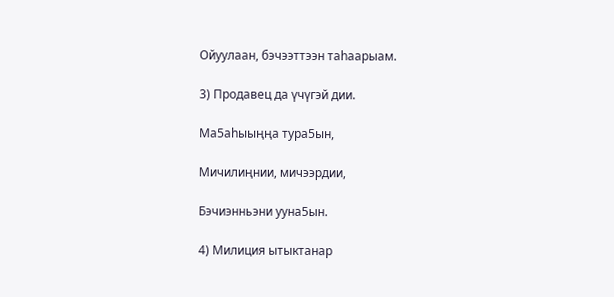Ойуулаан, бэчээттээн таһаарыам.

3) Продавец да үчүгэй дии.

Ма5аһыыңңа тура5ын,

Мичилиңнии, мичээрдии,

Бэчиэнньэни ууна5ын.

4) Милиция ытыктанар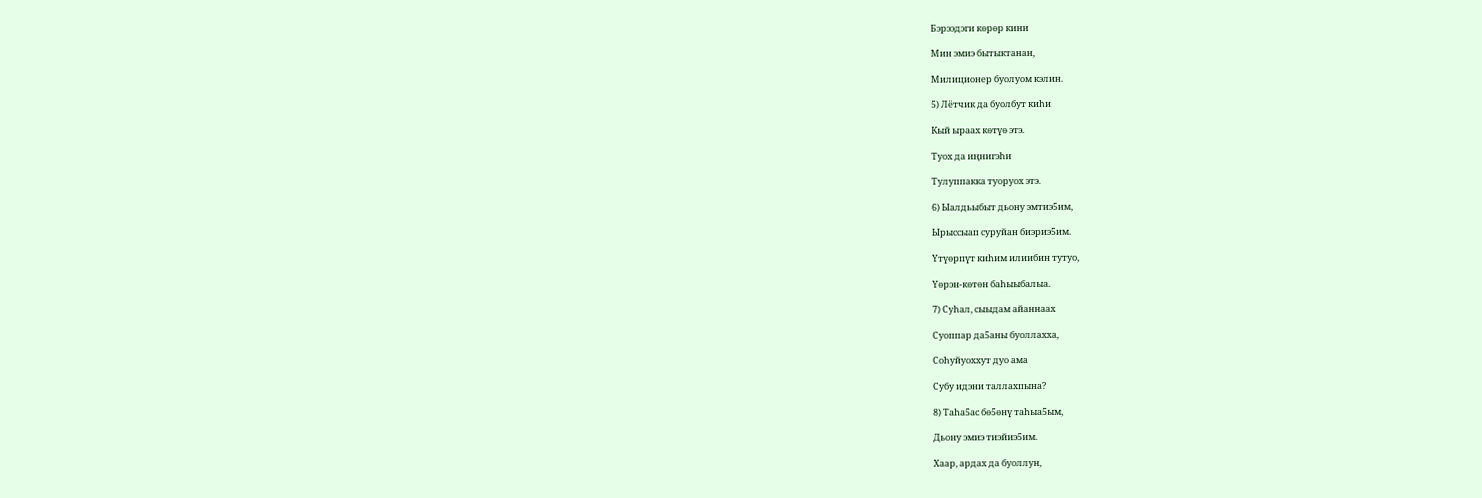Бэрээдэги көрөр кини

Мин эмиэ бытыктанан,

Милиционер буолуом кэлин.

5) Лётчик да буолбут киһи

Кый ыраах көтүө этэ.

Туох да иңнигэһи

Тулуппакка туоруох этэ.

6) Ыалдьыбыт дьону эмтиэ5им,

Ырыссыап суруйан биэриэ5им.

Үтүөрпүт киһим илиибин тутуо,

Үөрэн-көтөн баһыыбалыа.

7) Суһал, сыыдам айаннаах

Суоппар да5аны буоллахха,

Соһуйуоххут дуо ама

Субу идэни таллахпына?

8) Таһа5ас бө5өнү таһыа5ым,

Дьону эмиэ тиэйиэ5им.

Хаар, ардах да буоллун,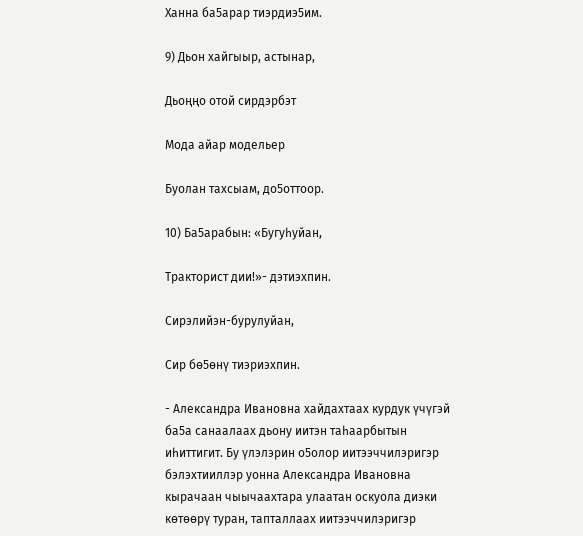Ханна ба5арар тиэрдиэ5им.

9) Дьон хайгыыр, астынар,

Дьоңңо отой сирдэрбэт

Мода айар модельер

Буолан тахсыам, до5оттоор.

10) Ба5арабын: «Бугуһуйан,

Тракторист дии!»- дэтиэхпин.

Сирэлийэн-бурулуйан,

Сир бө5өнү тиэриэхпин.

- Александра Ивановна хайдахтаах курдук үчүгэй ба5а санаалаах дьону иитэн таһаарбытын иһиттигит. Бу үлэлэрин о5олор иитээччилэригэр бэлэхтииллэр уонна Александра Ивановна кырачаан чыычаахтара улаатан оскуола диэки көтөөрү туран, тапталлаах иитээччилэригэр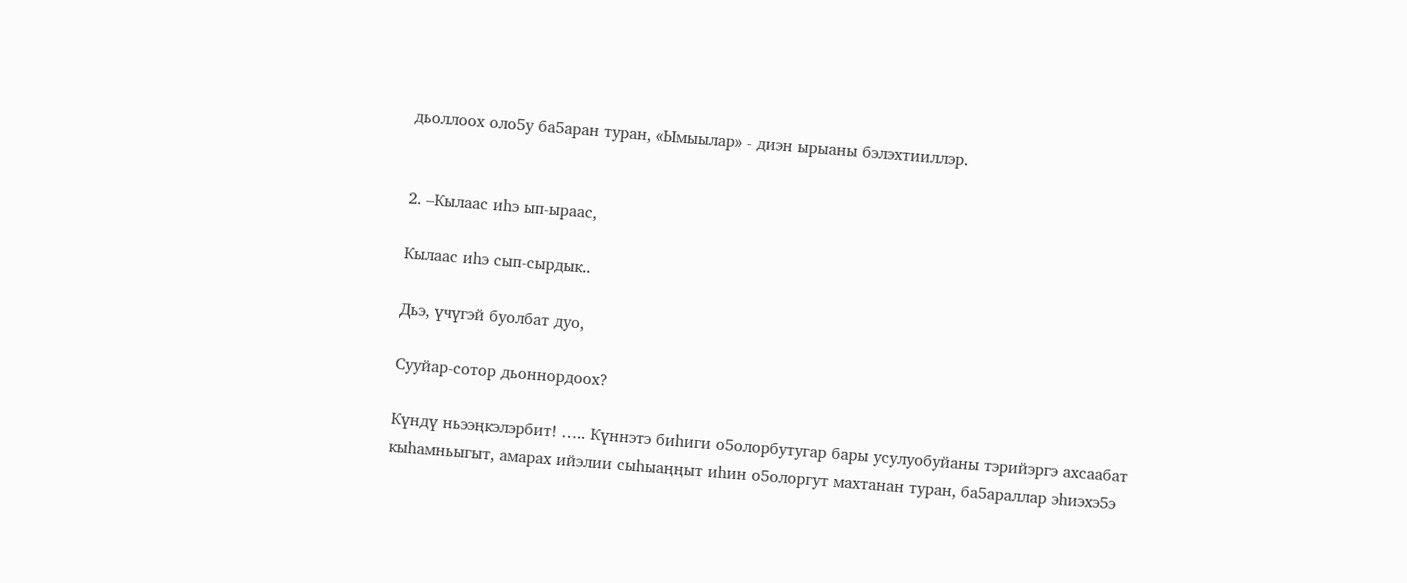дьоллоох оло5у ба5аран туран, «Ымыылар» - диэн ырыаны бэлэхтииллэр.


2. –Кылаас иһэ ып-ыраас,

Кылаас иһэ сып-сырдык..

Дьэ, үчүгэй буолбат дуо,

Сууйар-сотор дьоннордоох?

Күндү ньээңкэлэрбит! ….. Күннэтэ биһиги о5олорбутугар бары усулуобуйаны тэрийэргэ ахсаабат кыһамньыгыт, амарах ийэлии сыһыаңңыт иһин о5олоргут махтанан туран, ба5араллар эһиэхэ5э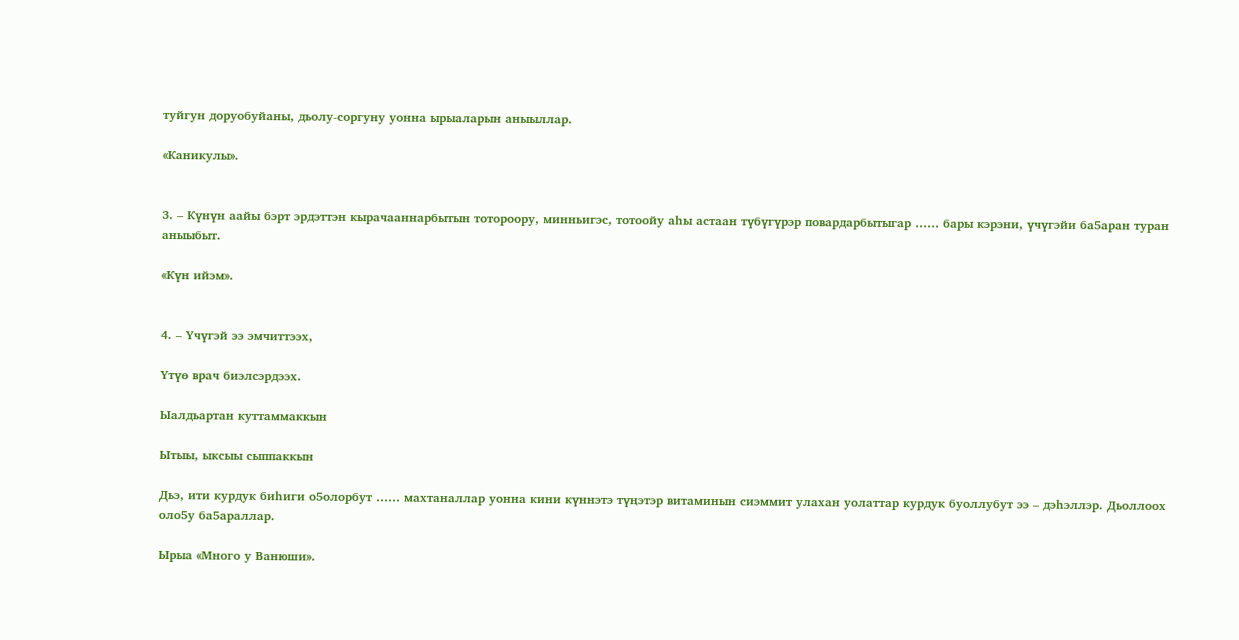туйгун доруобуйаны, дьолу-соргуну уонна ырыаларын аныыллар.

«Каникулы».


3. – Күнүн аайы бэрт эрдэттэн кырачааннарбытын тотороору, минньигэс, тотоойу аһы астаан түбүгүрэр повардарбытыгар …… бары кэрэни, үчүгэйи ба5аран туран аныыбыт.

«Күн ийэм».


4. – Үчүгэй ээ эмчиттээх,

Үтүө врач биэлсэрдээх.

Ыалдьартан куттаммаккын

Ытыы, ыксыы сыппаккын

Дьэ, ити курдук биһиги о5олорбут …… махтаналлар уонна кини күннэтэ түңэтэр витаминын сиэммит улахан уолаттар курдук буоллубут ээ – дэһэллэр. Дьоллоох оло5у ба5араллар.

Ырыа «Много у Ванюши».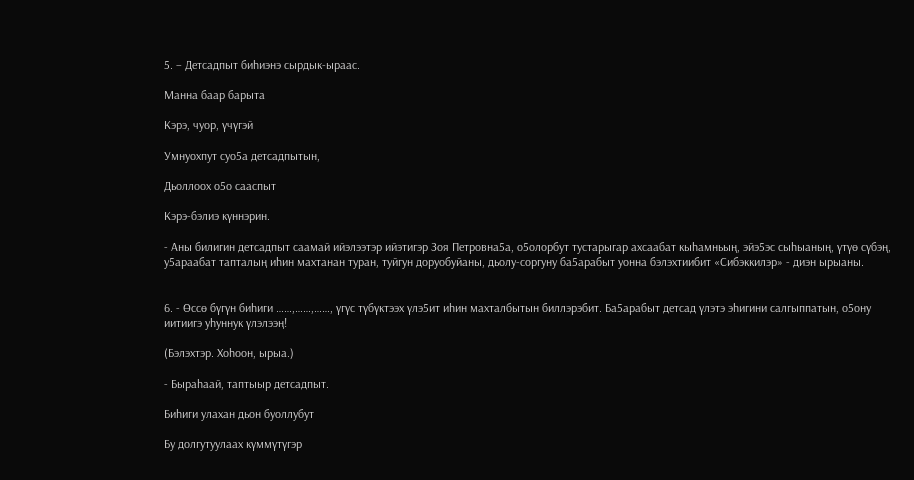5. – Детсадпыт биһиэнэ сырдык-ыраас.

Манна баар барыта

Кэрэ, чуор, үчүгэй

Умнуохпут суо5а детсадпытын,

Дьоллоох о5о сааспыт

Кэрэ-бэлиэ күннэрин.

- Аны билигин детсадпыт саамай ийэлээтэр ийэтигэр Зоя Петровна5а, о5олорбут тустарыгар ахсаабат кыһамньың, эйэ5эс сыһыаның, үтүө сүбэң, у5араабат тапталың иһин махтанан туран, туйгун доруобуйаны, дьолу-соргуну ба5арабыт уонна бэлэхтиибит «Сибэккилэр» - диэн ырыаны.


6. - Өссө бүгүн биһиги ……,……,……, үгүс түбүктээх үлэ5ит иһин махталбытын биллэрэбит. Ба5арабыт детсад үлэтэ эһигини салгыппатын, о5ону иитиигэ уһуннук үлэлээң!

(Бэлэхтэр. Хоһоон, ырыа.)

- Быраһаай, таптыыр детсадпыт.

Биһиги улахан дьон буоллубут

Бу долгутуулаах күммүтүгэр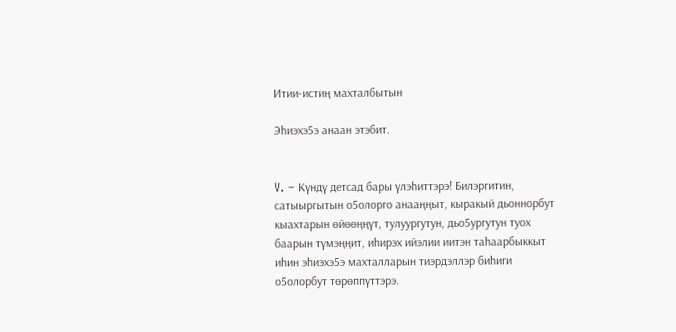Итии-истиң махталбытын

Эһиэхэ5э анаан этэбит.


V. – Күндү детсад бары үлэһиттэрэ! Билэргитин, сатыыргытын о5олорго анааңңыт, кыракый дьоннорбут кыахтарын өйөөңңүт, тулуургутун, дьо5ургутун туох баарын түмэңңит, иһирэх ийэлии иитэн таһаарбыккыт иһин эһиэхэ5э махталларын тиэрдэллэр биһиги о5олорбут төрөппүттэрэ.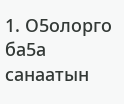1. О5олорго ба5а санаатын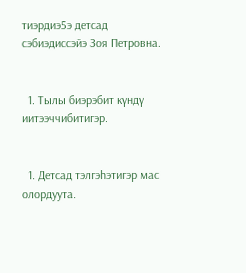тиэрдиэ5э детсад сэбиэдиссэйэ Зоя Петровна.


  1. Тылы биэрэбит күндү иитээччибитигэр.


  1. Детсад тэлгэһэтигэр мас олордуута.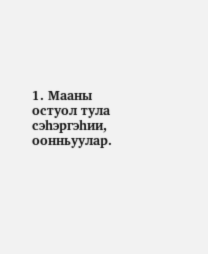1. Мааны остуол тула сэһэргэһии, оонньуулар.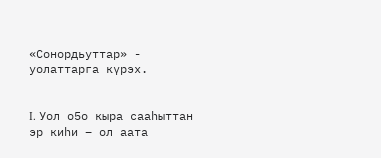«Сонордьуттар» - уолаттарга күрэх.


I. Уол о5о кыра сааһыттан эр киһи – ол аата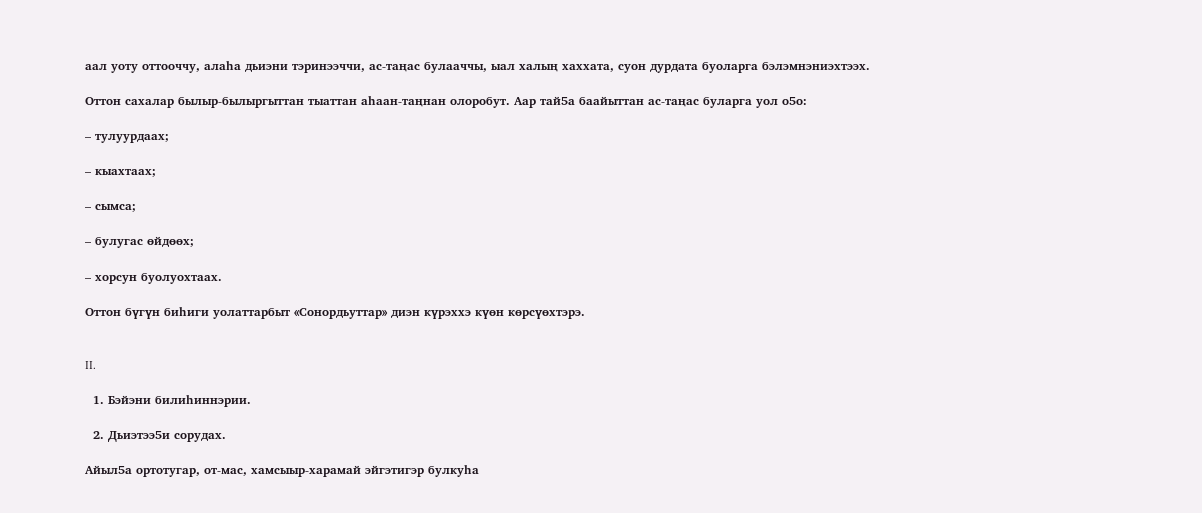аал уоту оттооччу, алаһа дьиэни тэринээччи, ас-таңас булааччы, ыал халың хаххата, суон дурдата буоларга бэлэмнэниэхтээх.

Оттон сахалар былыр-былыргыттан тыаттан аһаан-таңнан олоробут. Аар тай5а баайыттан ас-таңас буларга уол о5о:

– тулуурдаах;

– кыахтаах;

– сымса;

– булугас өйдөөх;

– хорсун буолуохтаах.

Оттон бүгүн биһиги уолаттарбыт «Сонордьуттар» диэн күрэххэ күөн көрсүөхтэрэ.


II.

  1. Бэйэни билиһиннэрии.

  2. Дьиэтээ5и сорудах.

Айыл5а ортотугар, от-мас, хамсыыр-харамай эйгэтигэр булкуһа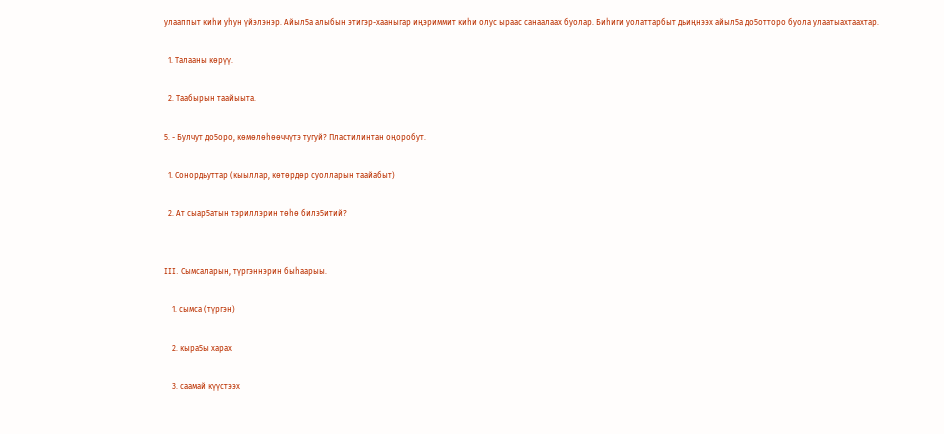улааппыт киһи уһун үйэлэнэр. Айыл5а алыбын этигэр-хааныгар иңэриммит киһи олус ыраас санаалаах буолар. Биһиги уолаттарбыт дьиңнээх айыл5а до5отторо буола улаатыахтаахтар.

  1. Талааны көрүү.

  2. Таабырын таайыыта.

5. - Булчут до5оро, көмөлөһөөччүтэ тугуй? Пластилинтан оңоробут.

  1. Сонордьуттар (кыыллар, көтөрдөр суолларын таайабыт)

  2. Ат сыар5атын тэриллэрин төһө билэ5итий?


III. Сымсаларын, түргэннэрин быһаарыы.

    1. сымса (түргэн)

    2. кыра5ы харах

    3. саамай күүстээх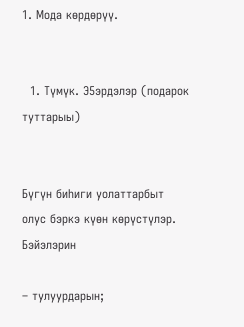1. Мода көрдөрүү.


  1. Түмүк. Э5эрдэлэр (подарок туттарыы)


Бүгүн биһиги уолаттарбыт олус бэркэ күөн көрүстүлэр. Бэйэлэрин

– тулуурдарын;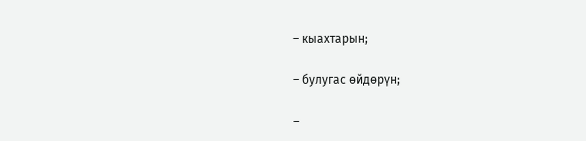– кыахтарын;

– булугас өйдөрүн;

–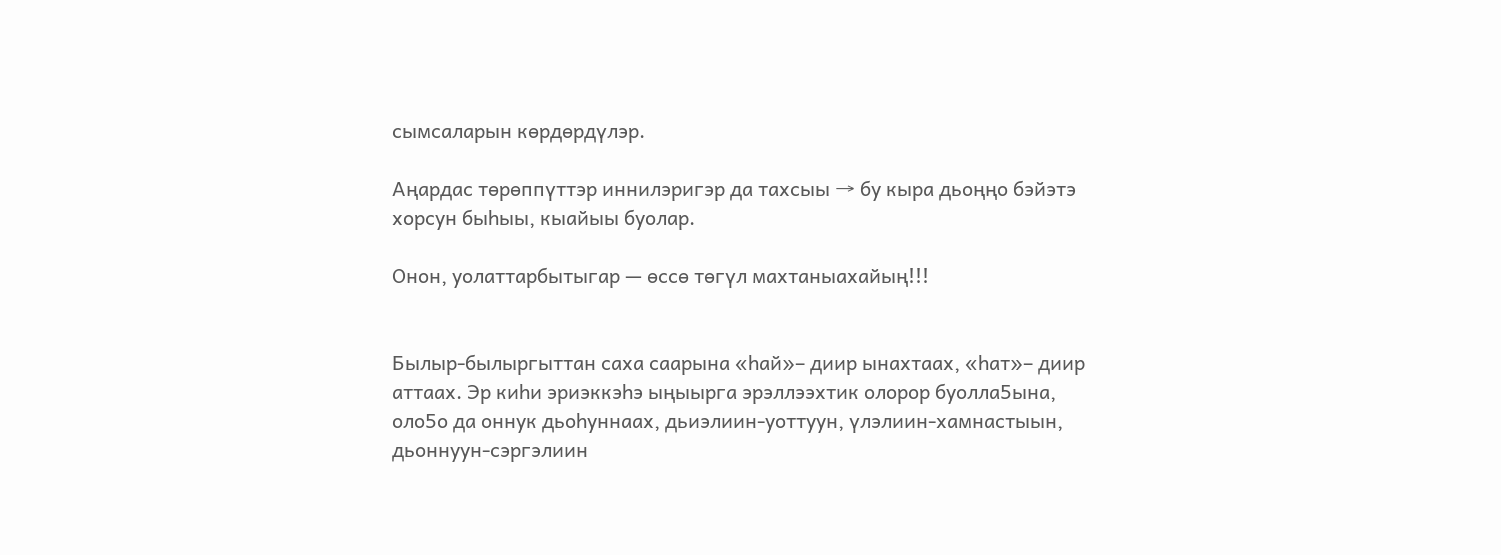сымсаларын көрдөрдүлэр.

Аңардас төрөппүттэр иннилэригэр да тахсыы → бу кыра дьоңңо бэйэтэ хорсун быһыы, кыайыы буолар.

Онон, уолаттарбытыгар — өссө төгүл махтаныахайың!!!


Былыр-былыргыттан саха саарына «һай»– диир ынахтаах, «һат»– диир аттаах. Эр киһи эриэккэһэ ыңыырга эрэллээхтик олорор буолла5ына, оло5о да оннук дьоһуннаах, дьиэлиин-уоттуун, үлэлиин-хамнастыын, дьоннуун-сэргэлиин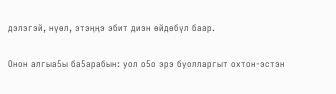дэлэгэй, нүөл, этэңңэ эбит диэн өйдөбүл баар.

Онон алгыа5ы ба5арабын: уол о5о эрэ буолларгыт охтон-эстэн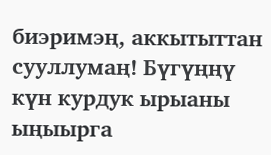биэримэң, аккытыттан сууллумаң! Бүгүңңү күн курдук ырыаны ыңыырга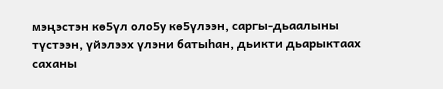мэңэстэн кө5үл оло5у кө5үлээн, саргы-дьаалыны түстээн, үйэлээх үлэни батыһан, дьикти дьарыктаах саханы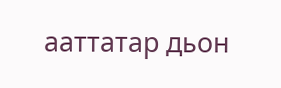ааттатар дьон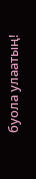буола улаатың!